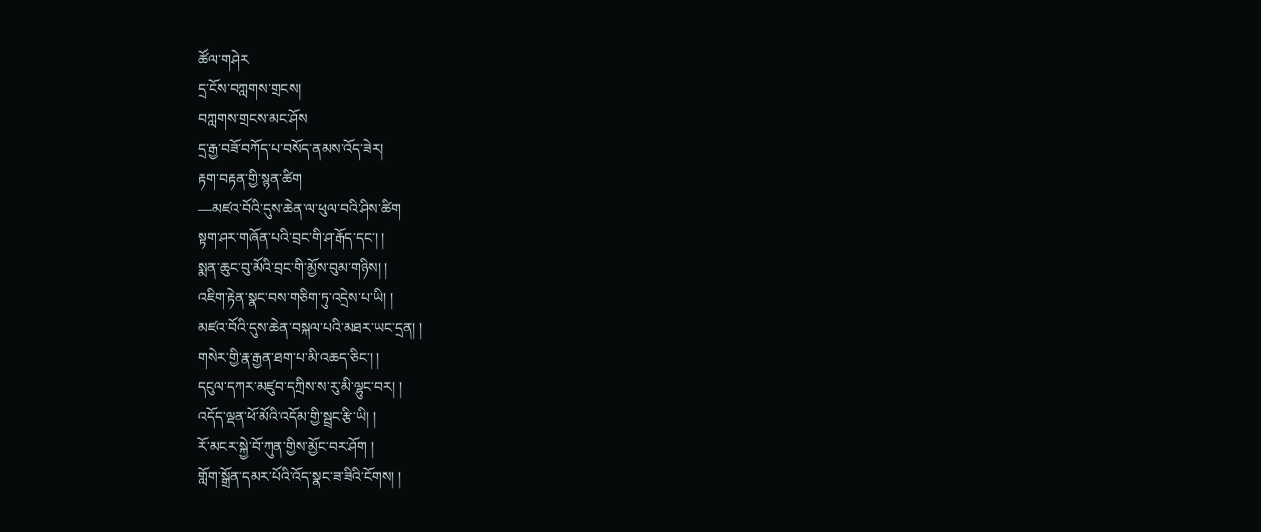ཚོལ་གཤེར
དྲ་ངོས་བཀླགས་གྲངས།
བཀླགས་གྲངས་མང་ཤོས
དྲ་རྒྱ་བཟོ་བཀོད་པ་བསོད་ནམས་འོད་ཟེར།
རྟག་བརྟན་གྱི་སྙན་ཚིག
—མཛའ་བོའི་དུས་ཆེན་ལ་ཕུལ་བའི་ཤིས་ཚིག
སྟག་ཤར་གཞོན་པའི་བྲང་གི་ཤ་རྒོད་དང་། །
སྨན་ཆུང་བུ་མོའི་བྲང་གི་མྱོས་བུམ་གཉིས། །
འཇིག་རྟེན་སྣང་བས་གཅིག་ཏུ་འདྲེས་པ་ཡི། །
མཛའ་བོའི་དུས་ཆེན་བསྐལ་པའི་མཐར་ཡང་དྲན། །
གསེར་གྱི་རྣ་རྒྱན་ཐག་པ་མི་འཆད་ཅིང་། །
དངུལ་དཀར་མཛུབ་དཀྲིས་ས་རུ་མི་ལྷུང་བར། །
འདོད་ལྡན་ཕོ་མོའི་འདོམ་གྱི་སྦྲང་རྩི་ཡི། །
རོ་མངར་སྐྱེ་བོ་ཀུན་གྱིས་མྱོང་བར་ཤོག །
གློག་སྒྲོན་དམར་པོའི་འོད་སྣང་ཟ་ཟིའི་ངོགས། །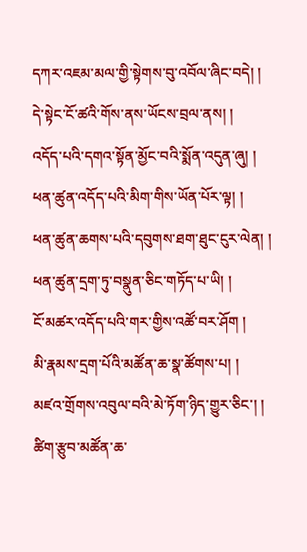དཀར་འཇམ་མལ་གྱི་སྟེགས་བུ་འབོལ་ཞིང་བདེ། །
དེ་སྟེང་ངོ་ཚའི་གོས་ནས་ཡོངས་བྲལ་ནས། །
འདོད་པའི་དགའ་སྟོན་མྱོང་བའི་སྨོན་འདུན་ཞུ། །
ཕན་ཚུན་འདོད་པའི་མིག་གིས་ཡོན་པོར་ལྟ། །
ཕན་ཚུན་ཆགས་པའི་དབུགས་ཐག་ཐུང་ངུར་ལེན། །
ཕན་ཚུན་དྲག་ཏུ་བསྣུན་ཅིང་གཏོད་པ་ཡི། །
ངོ་མཚར་འདོད་པའི་གར་གྱིས་འཚོ་བར་ཤོག །
མི་རྣམས་དྲག་པོའི་མཚོན་ཆ་སྣ་ཚོགས་པ། །
མཛའ་གྲོགས་འབུལ་བའི་མེ་ཏོག་ཉིད་གྱུར་ཅིང་། །
ཚིག་རྩུབ་མཚོན་ཆ་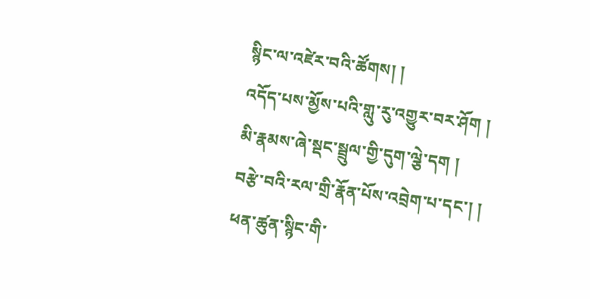སྙིང་ལ་འཛེར་བའི་ཚོགས། །
འདོད་པས་མྱོས་པའི་གླུ་རུ་འགྱུར་བར་ཤོག །
མི་རྣམས་ཞེ་སྡང་སྦྲུལ་གྱི་དུག་ལྕེ་དག །
བརྩེ་བའི་རལ་གྲི་རྣོན་པོས་འབྲེག་པ་དང་། །
ཕན་ཚུན་སྙིང་གི་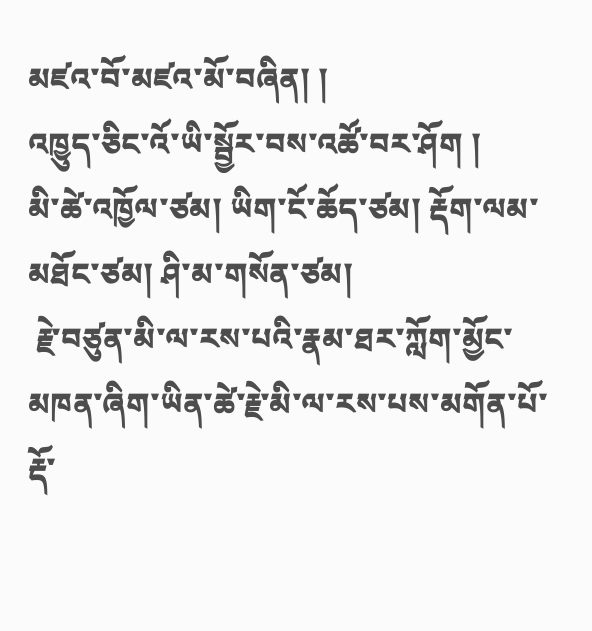མཛའ་བོ་མཛའ་མོ་བཞིན། །
འཁྱུད་ཅིང་འོ་ཡི་སྦྱོར་བས་འཚོ་བར་ཤོག །
མི་ཚེ་འཁྱོལ་ཙམ། ཡིག་ངོ་ཆོད་ཙམ། རྡོག་ལམ་མཐོང་ཙམ། ཤི་མ་གསོན་ཙམ།
 རྗེ་བཙུན་མི་ལ་རས་པའི་རྣམ་ཐར་ཀློག་མྱོང་མཁན་ཞིག་ཡིན་ཚེ་རྗེ་མི་ལ་རས་པས་མགོན་པོ་རྡོ་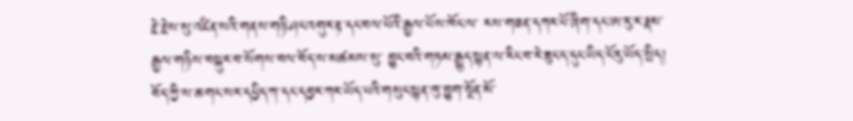རྗེ་རྗེས་སུ་འཛིན་སའི་གནས་གཉི་ཤང་འགུར་རྟ་དང་བལ་པོའི་རྒྱལ་པོས་ཁོང་ལ་ རས་གཟན་དཀར་པོ་ཞིག་དང་ཨ་རུ་ར་རྣམ་རྒྱལ་གཉིས་བསྐུར་བ་སོགས་བལ་བོད་ས་མཚམས་སུ་ བྱུང་བའི་གཏམ་རྒྱུད་སྙན་ལ་རིང་བ་རེ་ཟུང་ད་དུང་ཡིད་ངོ་རུ་ཡོད་སྲིད། བོད་ཀྱི་ས་ཆ་གང་སར་དཔྱིད་ཀ་དང་དབྱར་ཀར་ཡོད་པའི་གསུང་སྙན་ཁུ་བྱུག་སྔོན་མོ་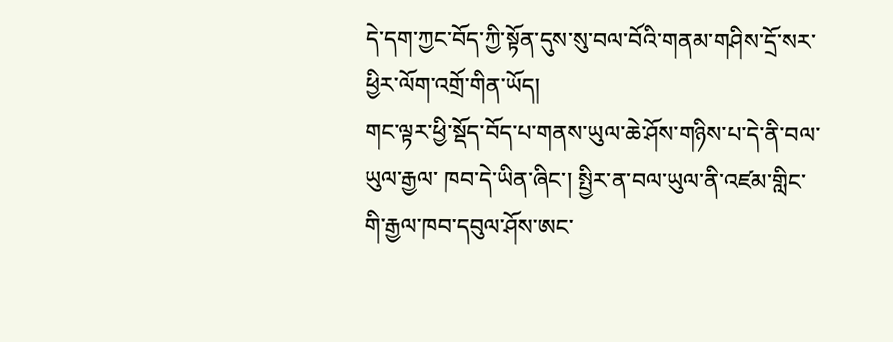དེ་དག་ཀྱང་བོད་ཀྱི་སྟོན་དུས་སུ་བལ་བོའི་གནམ་གཤིས་དྲོ་སར་ཕྱིར་ལོག་འགྲོ་གིན་ཡོད།
གང་ལྟར་ཕྱི་སྡོད་བོད་པ་གནས་ཡུལ་ཆེ་ཤོས་གཉིས་པ་དེ་ནི་བལ་ཡུལ་རྒྱལ་ ཁབ་དེ་ཡིན་ཞིང་། སྤྱིར་ན་བལ་ཡུལ་ནི་འཛམ་གླིང་གི་རྒྱལ་ཁབ་དབུལ་ཤོས་ཨང་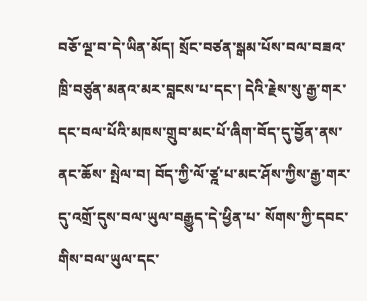བཅོ་ལྔ་བ་དེ་ཡིན་མོད། སྲོང་བཙན་སྒམ་པོས་བལ་བཟའ་ཁྲི་བཙུན་མནའ་མར་བླངས་པ་དང་། དེའི་རྗེས་སུ་རྒྱ་གར་དང་བལ་པོའི་མཁས་གྲུབ་མང་པོ་ཞིག་བོད་དུ་བྱོན་ནས་ནང་ཆོས་ སྤེལ་བ། བོད་ཀྱི་ལོ་ཙྰ་པ་མང་ཤོས་ཀྱིས་རྒྱ་གར་དུ་འགྲོ་དུས་བལ་ཡུལ་བརྒྱུད་དེ་ཕྱིན་པ་ སོགས་ཀྱི་དབང་གིས་བལ་ཡུལ་དང་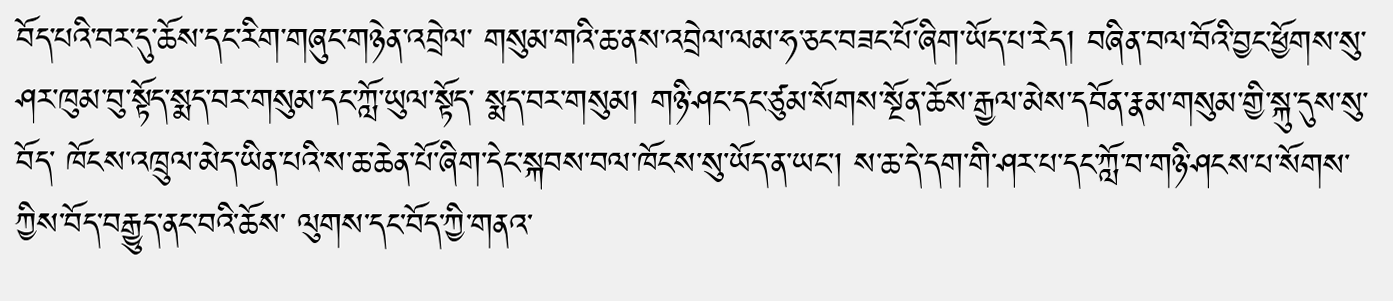བོད་པའི་བར་དུ་ཆོས་དང་རིག་གཞུང་གཉེན་འབྲེལ་ གསུམ་གའི་ཆ་ནས་འབྲེལ་ལམ་ཧ་ཅང་བཟང་པོ་ཞིག་ཡོད་པ་རེད། བཞིན་བལ་བོའི་བྱང་ཕྱོགས་སུ་ཤར་ཁུམ་བུ་སྟོད་སྨད་བར་གསུམ་དང་ཀློ་ཡུལ་སྟོད་ སྨད་བར་གསུམ། གཉི་ཤང་དང་ཙུམ་སོགས་སྔོན་ཆོས་རྒྱལ་མེས་དབོན་རྣམ་གསུམ་གྱི་སྐུ་དུས་སུ་བོད་ ཁོངས་འཁྲུལ་མེད་ཡིན་པའི་ས་ཆ་ཆེན་པོ་ཞིག་དེང་སྐབས་བལ་ཁོངས་སུ་ཡོད་ན་ཡང་། ས་ཆ་དེ་དག་གི་ཤར་པ་དང་ཀློ་བ་གཉི་ཤངས་པ་སོགས་ཀྱིས་བོད་བརྒྱུད་ནང་བའི་ཆོས་ ལུགས་དང་བོད་ཀྱི་གནའ་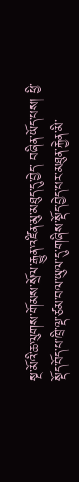སྔ་མོའི་ཆ་ལུགས་གོམས་སྲོལ་རྒྱུན་འཛིན་མུ་མཐུད་དུ་བྱེད་ བཞིན་ཡོད་པས། ཕྱི་སྡོད་བོད་པ་ཁྲི་ལྡ་ཙམ་བལ་ཡུལ་དུ་གཞིས་སྡོད་བྱེད་པར་མཐུན་རྐྱེན་མི་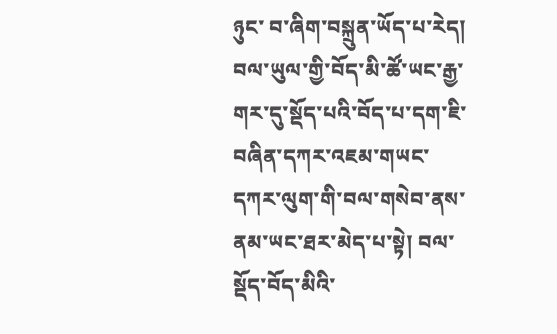ཉུང་ བ་ཞིག་བསྐྲུན་ཡོད་པ་རེད། བལ་ཡུལ་གྱི་བོད་མི་ཚོ་ཡང་རྒྱ་གར་དུ་སྡོད་པའི་བོད་པ་དག་ཇི་བཞིན་དཀར་འཇམ་གཡང་ དཀར་ལུག་གི་བལ་གསེབ་ནས་ནམ་ཡང་ཐར་མེད་པ་སྟེ། བལ་སྡོད་བོད་མིའི་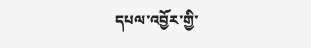དཔལ་འབྱོར་གྱི་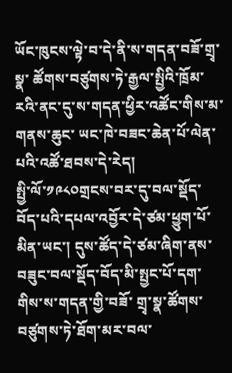ཡོང་ཁུངས་ལྟེ་བ་དེ་ནི་ས་གདན་བཟོ་གྲྭ་སྣ་ ཚོགས་བཙུགས་ཏེ་རྒྱལ་སྤྱིའི་ཁྲོམ་རའི་ནང་དུ་ས་གདན་ཕྱིར་འཚོང་གིས་མ་གནས་ཆུང་ ཡང་ཁེ་བཟང་ཆེན་པོ་ལེན་པའི་འཚོ་ཐབས་དེ་རེད།
སྤྱི་ལོ་༡༩༨༠གྲངས་བར་དུ་བལ་སྡོད་བོད་པའི་དཔལ་འབྱོར་དེ་ཙམ་ཕྱུག་པོ་མིན་ཡང་། དུས་ཚོད་དེ་ཙམ་ཞིག་ནས་བཟུང་བལ་སྡོད་བོད་མི་སྤྱང་པོ་དག་གིས་ས་གདན་གྱི་བཟོ་ གྲྭ་སྣ་ཚོགས་བཙུགས་ཏེ་ཐོག་མར་བལ་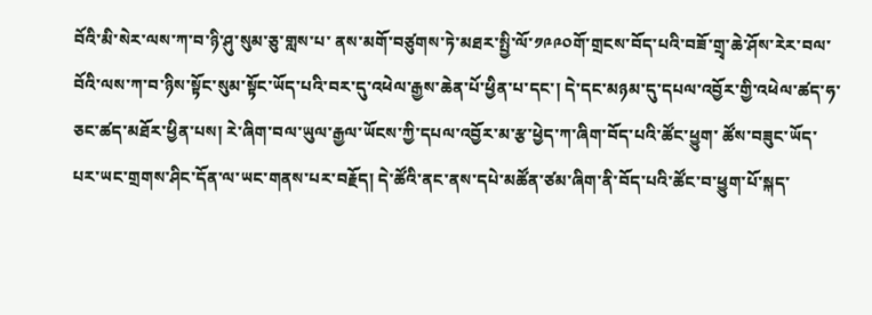བོའི་མི་སེར་ལས་ཀ་བ་ཉི་ཤུ་སུམ་ཅུ་གླས་པ་ ནས་མགོ་བཙུགས་ཏེ་མཐར་སྤྱི་ལོ་༡༩༩༠གོ་གྲངས་བོད་པའི་བཟོ་གྲྭ་ཆེ་ཤོས་རེར་བལ་ བོའི་ལས་ཀ་བ་ཉིས་སྟོང་སུམ་སྟོང་ཡོད་པའི་བར་དུ་འཕེལ་རྒྱས་ཆེན་པོ་ཕྱིན་པ་དང་། དེ་དང་མཉམ་དུ་དཔལ་འབྱོར་གྱི་འཕེལ་ཚད་ཧ་ཅང་ཚད་མཐོར་ཕྱིན་པས། རེ་ཞིག་བལ་ཡུལ་རྒྱལ་ཡོངས་ཀྱི་དཔལ་འབྱོར་མ་རྩ་ཕྱེད་ཀ་ཞིག་བོད་པའི་ཚོང་ཕྱུག་ ཚོས་བཟུང་ཡོད་པར་ཡང་གྲགས་ཤིང་དོན་ལ་ཡང་གནས་པར་བརྗོད། དེ་ཚོའི་ནང་ནས་དཔེ་མཚོན་ཙམ་ཞིག་ནི་བོད་པའི་ཚོང་བ་ཕྱུག་པོ་སྐད་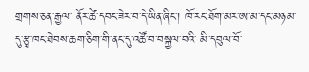གྲགས་ཅན་རྒྱལ་ ནོར་ཚེ་དབང་ཟེར་བ་དེ་ཡིན་ཞིང་། ཁོ་རང་ཐོག་མར་ཨ་མ་དང་མཉམ་དུ་རྩྭ་ཁང་ཐེབས་ཆག་ཅིག་གི་ནང་དུ་འཚོ་བ་བསྐྱལ་བའི་ མི་དབུལ་བོ་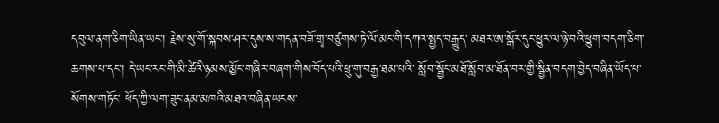དབུལ་ནག་ཅིག་ཡིན་ཡང་། རྗེས་སུ་གོ་སྐབས་ཤར་དུས་ས་གདན་བཟོ་གྲྭ་བཙུགས་ཏེ་ལོ་མང་གི་དཀའ་སྤྱད་བརྒྱུད་ མཐར་ཨ་སྒོར་དུང་ཕྱུར་ལ་ཉེ་བའི་ཕྱུག་བདག་ཅིག་ཆགས་པ་དང་། དེ་ཡང་རང་གི་མི་ཚེའི་ཉམས་མྱོང་གཞིར་བཞག་གིས་བོད་པའི་ཕྲུ་གུ་བརྒྱ་ཐམ་པའི་ སློབ་སྦྱོང་མཐོ་སློབ་མ་ཐོན་བར་གྱི་སྦྱིན་བདག་བྱེད་བཞིན་ཡོད་པ་སོགས་གཏོང་ ཕོད་ཀྱི་ལག་ཟུང་ནམ་མཁའི་མཐའ་བཞིན་ཡངས་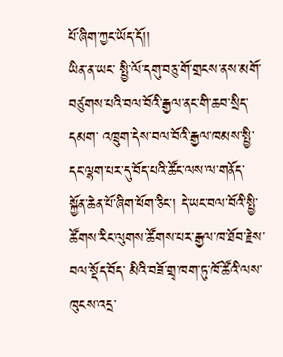པོ་ཞིག་ཀྱང་ཡོད་དོ།།
ཡིན་ན་ཡང་ སྤྱི་ལོ་དགུ་བཅུ་གོ་གྲངས་ནས་མགོ་བཙུགས་པའི་བལ་བོའི་རྒྱལ་ནང་གི་ཆབ་སྲིད་དམག་ འཁྲུག་དེས་བལ་བོའི་རྒྱལ་ཁམས་སྤྱི་དང་ལྷག་པར་དུ་བོད་པའི་ཚོང་ལས་ལ་གནོད་ སྐྱོན་ཆེན་པོ་ཞིག་ཕོག་ཅིང་། དེ་ཡང་བལ་བོའི་སྤྱི་ཚོགས་རིང་ལུགས་ཚོགས་པར་རྒྱལ་ཁ་ཐོབ་རྗེས་བལ་སྡོད་བོད་ མིའི་བཟོ་གྲྭ་ཁག་ཏུ་ཁོ་ཚོའི་ལས་ཁུངས་འདྲ་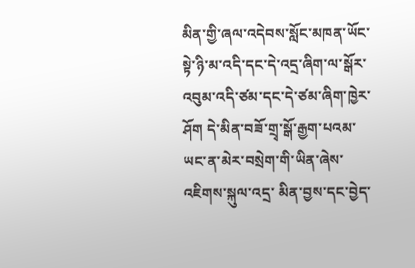མིན་གྱི་ཞལ་འདེབས་སློང་མཁན་ཡོང་ སྟེ་ཉི་མ་འདི་དང་དེ་འདྲ་ཞིག་ལ་སྒོར་འབུམ་འདི་ཙམ་དང་དེ་ཙམ་ཞིག་ཁྱེར་ཤོག དེ་མིན་བཟོ་གྲྭ་སྒོ་རྒྱག་པའམ་ཡང་ན་མེར་བསྲེག་གི་ཡིན་ཞེས་འཇིགས་སྐུལ་འདྲ་ མིན་བྱས་དང་བྱེད་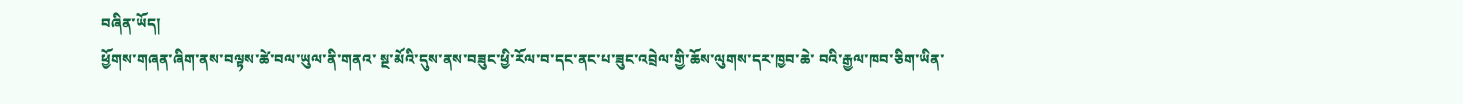བཞིན་ཡོད།
ཕྱོགས་གཞན་ཞིག་ནས་བལྟས་ཚེ་བལ་ཡུལ་ནི་གནའ་ སྔ་མོའི་དུས་ནས་བཟུང་ཕྱི་རོལ་བ་དང་ནང་པ་ཟུང་འབྲེལ་གྱི་ཆོས་ལུགས་དར་ཁྱབ་ཆེ་ བའི་རྒྱལ་ཁབ་ཅིག་ཡིན་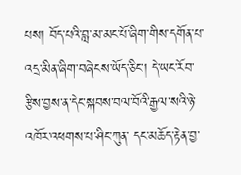པས། བོད་པའི་བླ་མ་མང་པོ་ཞིག་གིས་དགོན་པ་འདྲ་མིན་ཞིག་བཞེངས་ཡོད་ཅིང་། དེ་ཡང་རོབ་རྩིས་བྱས་ན་དེང་སྐབས་བལ་བོའི་རྒྱལ་སའི་ཉེ་འཁོར་འཕགས་པ་ཤིང་ཀུན་ དང་མཆོད་རྟེན་བྱ་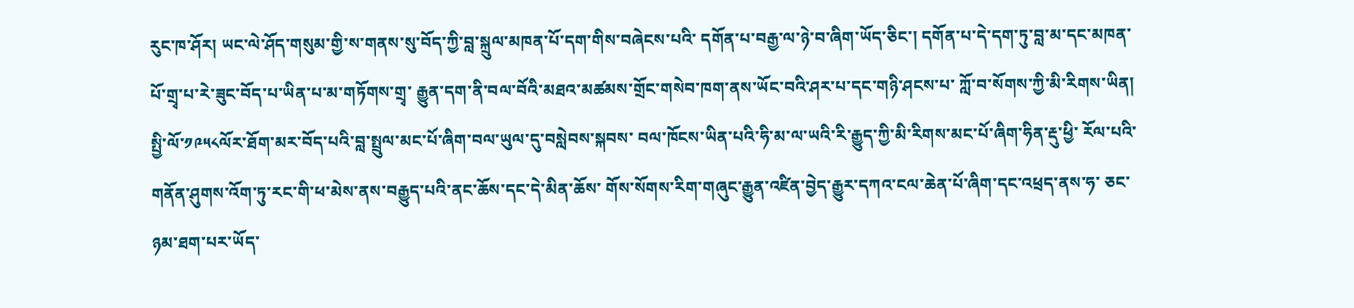རུང་ཁ་ཤོར། ཡང་ལེ་ཤོད་གསུམ་གྱི་ས་གནས་སུ་བོད་ཀྱི་བླ་སྐྲུལ་མཁན་པོ་དག་གིས་བཞེངས་པའི་ དགོན་པ་བརྒྱ་ལ་ཉེ་བ་ཞིག་ཡོད་ཅིང་། དགོན་པ་དེ་དག་ཏུ་བླ་མ་དང་མཁན་པོ་གྲྭ་པ་རེ་ཟུང་བོད་པ་ཡིན་པ་མ་གཏོགས་གྲྭ་ རྒྱུན་དག་ནི་བལ་བོའི་མཐའ་མཚམས་གྲོང་གསེབ་ཁག་ནས་ཡོང་བའི་ཤར་པ་དང་གཉི་ཤངས་པ་ ཀློ་བ་སོགས་ཀྱི་མི་རིགས་ཡིན། སྤྱི་ལོ་༡༩༥༨ལོར་ཐོག་མར་བོད་པའི་བླ་སྤྲུལ་མང་པོ་ཞིག་བལ་ཡུལ་དུ་བསླེབས་སྐབས་ བལ་ཁོངས་ཡིན་པའི་ཧི་མ་ལ་ཡའི་རི་རྒྱུད་ཀྱི་མི་རིགས་མང་པོ་ཞིག་ཧིན་རྡུ་ཕྱི་ རོལ་པའི་གནོན་ཤུགས་འོག་ཏུ་རང་གི་ཕ་མེས་ནས་བརྒྱུད་པའི་ནང་ཆོས་དང་དེ་མིན་ཆོས་ གོས་སོགས་རིག་གཞུང་རྒྱུན་འཛིན་བྱེད་རྒྱུར་དཀའ་ངལ་ཆེན་པོ་ཞིག་དང་འཕྲད་ནས་ཧ་ ཅང་ཉམ་ཐག་པར་ཡོད་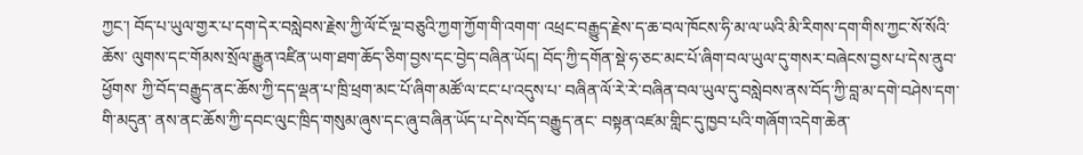ཀྱང་། བོད་པ་ཡུལ་གྱར་པ་དག་དེར་བསླེབས་རྗེས་ཀྱི་ལོ་ངོ་ལྔ་བཅུའི་ཀྱག་ཀྱོག་གི་འགག་ འཕྲང་བརྒྱུད་རྗེས་ད་ཆ་བལ་ཁོངས་ཧི་མ་ལ་ཡའི་མི་རིགས་དག་གིས་ཀྱང་སོ་སོའི་ཆོས་ ལུགས་དང་གོམས་སྲོལ་རྒྱུན་འཛིན་ཡག་ཐག་ཆོད་ཅིག་བྱས་དང་བྱེད་བཞིན་ཡོད། བོད་ཀྱི་དགོན་སྡེ་ཧ་ཅང་མང་པོ་ཞིག་བལ་ཡུལ་དུ་གསར་བཞེངས་བྱས་པ་དེས་ནུབ་ཕྱོགས་ ཀྱི་བོད་བརྒྱུད་ནང་ཆོས་ཀྱི་དད་ལྡན་པ་ཁྲི་ཕྲག་མང་པོ་ཞིག་མཚོ་ལ་ངང་པ་འདུས་པ་ བཞིན་ལོ་རེ་རེ་བཞིན་བལ་ཡུལ་དུ་བསླེབས་ནས་བོད་ཀྱི་བླ་མ་དགེ་བཤེས་དག་གི་མདུན་ ནས་ནང་ཆོས་ཀྱི་དབང་ལུང་ཁྲིད་གསུམ་ཞུས་དང་ཞུ་བཞིན་ཡོད་པ་དེས་བོད་བརྒྱུད་ནང་ བསྟན་འཛམ་གླིང་དུ་ཁྱབ་པའི་གཞོག་འདེག་ཆེན་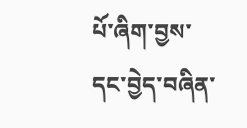པོ་ཞིག་བྱས་དང་བྱེད་བཞིན་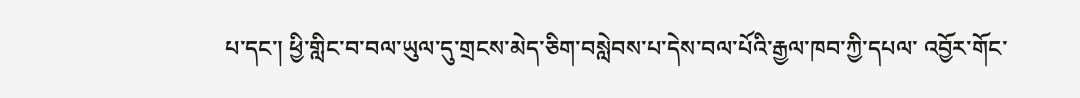པ་དང་། ཕྱི་གླིང་བ་བལ་ཡུལ་དུ་གྲངས་མེད་ཅིག་བསླེབས་པ་དེས་བལ་པོའི་རྒྱལ་ཁབ་ཀྱི་དཔལ་ འབྱོར་གོང་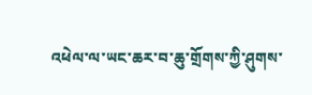འཕེལ་ལ་ཡང་ཆར་བ་ཆུ་གྲོགས་ཀྱི་ཤུགས་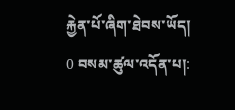རྐྱེན་པོ་ཞིག་ཐེབས་ཡོད།
0 བསམ་ཚུལ་འདོན་པ།: